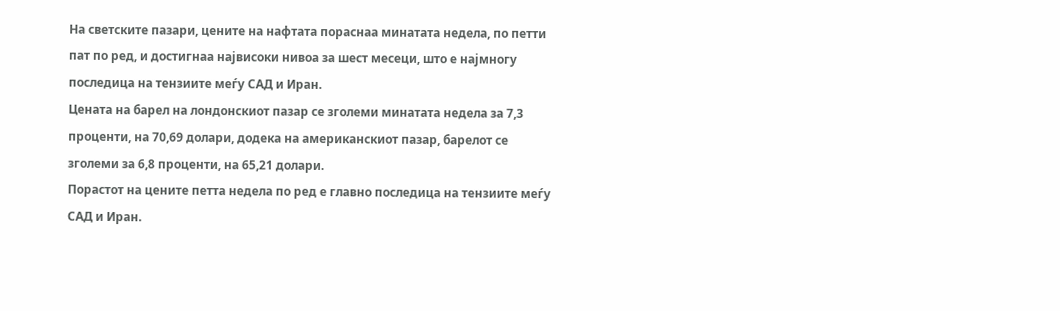На светските пазари, цените на нафтата пораснаа минатата недела, по петти пат по ред, и достигнаа највисоки нивоа за шест месеци, што е најмногу последица на тензиите меѓу САД и Иран.
Цената на барел на лондонскиот пазар се зголеми минатата недела за 7,3 проценти, на 70,69 долари, додека на американскиот пазар, барелот се зголеми за 6,8 проценти, на 65,21 долари.
Порастот на цените петта недела по ред е главно последица на тензиите меѓу САД и Иран.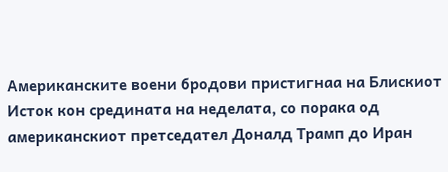Американските воени бродови пристигнаа на Блискиот Исток кон средината на неделата, со порака од американскиот претседател Доналд Трамп до Иран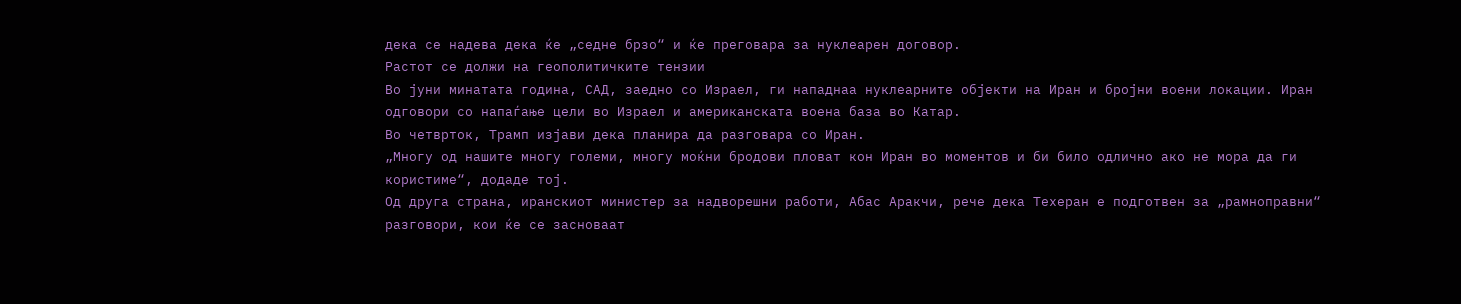дека се надева дека ќе „седне брзо“ и ќе преговара за нуклеарен договор.
Растот се должи на геополитичките тензии
Во јуни минатата година, САД, заедно со Израел, ги нападнаа нуклеарните објекти на Иран и бројни воени локации. Иран одговори со напаѓање цели во Израел и американската воена база во Катар.
Во четврток, Трамп изјави дека планира да разговара со Иран.
„Многу од нашите многу големи, многу моќни бродови пловат кон Иран во моментов и би било одлично ако не мора да ги користиме“, додаде тој.
Од друга страна, иранскиот министер за надворешни работи, Абас Аракчи, рече дека Техеран е подготвен за „рамноправни“ разговори, кои ќе се засноваат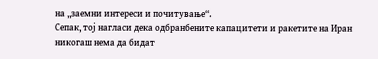на „заемни интереси и почитување“.
Сепак, тој нагласи дека одбранбените капацитети и ракетите на Иран никогаш нема да бидат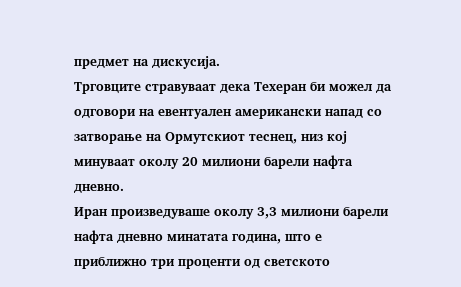предмет на дискусија.
Трговците стравуваат дека Техеран би можел да одговори на евентуален американски напад со затворање на Ормутскиот теснец, низ кој минуваат околу 20 милиони барели нафта дневно.
Иран произведуваше околу 3,3 милиони барели нафта дневно минатата година, што е приближно три проценти од светското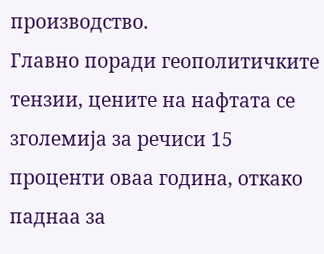производство.
Главно поради геополитичките тензии, цените на нафтата се зголемија за речиси 15 проценти оваа година, откако паднаа за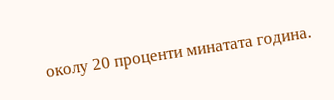околу 20 проценти минатата година.